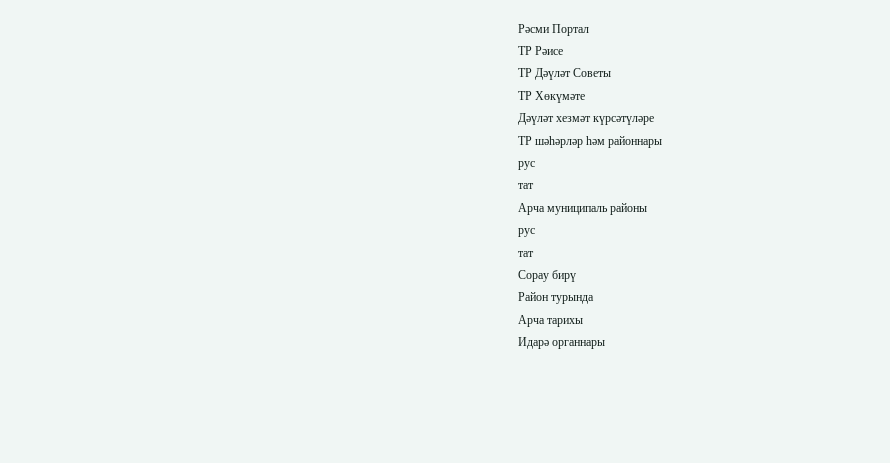Рәсми Портал
ТР Рәисе
ТР Дәүләт Советы
ТР Хөкүмәте
Дәүләт хезмәт күрсәтүләре
ТР шәһәрләр һәм районнары
рус
тат
Арча муниципаль районы
рус
тат
Сорау бирү
Район турында
Арча тарихы
Идарә органнары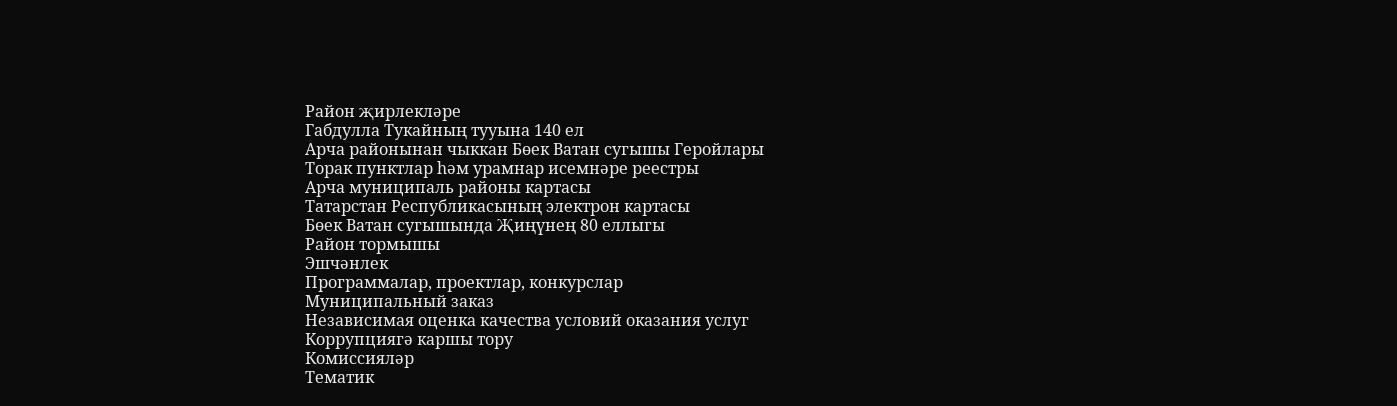Район җирлекләре
Габдулла Тукайның тууына 140 ел
Арча районынан чыккан Бөек Ватан сугышы Геройлары
Торак пунктлар һәм урамнар исемнәре реестры
Арча муниципаль районы картасы
Татарстан Республикасының электрон картасы
Бөек Ватан сугышында Җиңүнең 80 еллыгы
Район тормышы
Эшчәнлек
Программалар, проектлар, конкурслар
Муниципальный заказ
Независимая оценка качества условий оказания услуг
Коррупциягә каршы тору
Комиссияләр
Тематик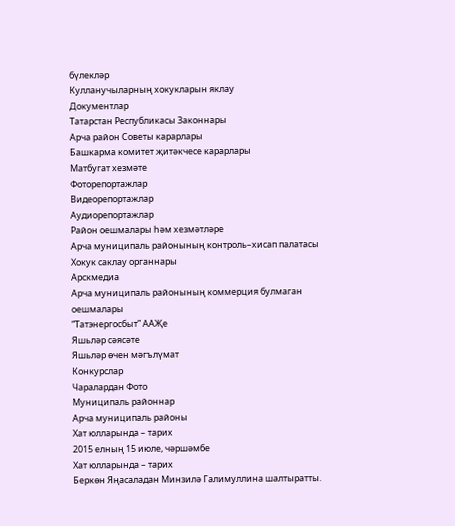бүлекләр
Кулланучыларның хокукларын яклау
Документлар
Татарстан Республикасы Законнары
Арча район Советы карарлары
Башкарма комитет җитәкчесе карарлары
Матбугат хезмәте
Фоторепортажлар
Видеорепортажлар
Аудиорепортажлар
Район оешмалары һәм хезмәтләре
Арча муниципаль районының контроль–хисап палатасы
Хокук саклау органнары
Арскмедиа
Арча муниципаль районының коммерция булмаган оешмалары
“Татэнергосбыт” ААҖе
Яшьләр сәясәте
Яшьләр өчен мәгълүмат
Конкурслар
Чаралардан Фото
Муниципаль районнар
Арча муниципаль районы
Хат юлларында – тарих
2015 елның 15 июле, чәршәмбе
Хат юлларында – тарих
Беркөн Яңасаладан Минзилә Галимуллина шалтыратты.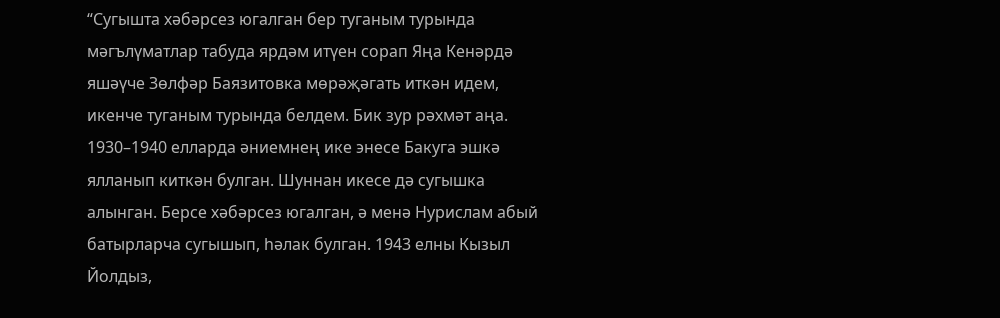“Сугышта хәбәрсез югалган бер туганым турында мәгълүматлар табуда ярдәм итүен сорап Яңа Кенәрдә яшәүче Зөлфәр Баязитовка мөрәҗәгать иткән идем, икенче туганым турында белдем. Бик зур рәхмәт аңа.
1930–1940 елларда әниемнең ике энесе Бакуга эшкә ялланып киткән булган. Шуннан икесе дә сугышка алынган. Берсе хәбәрсез югалган, ә менә Нурислам абый батырларча сугышып, һәлак булган. 1943 елны Кызыл Йолдыз,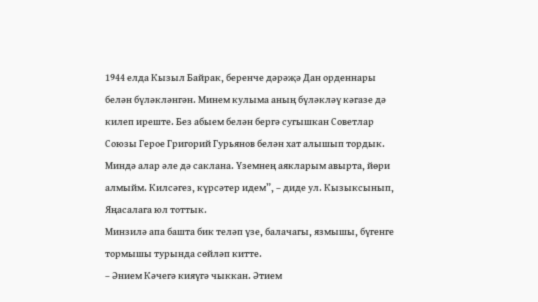1944 елда Кызыл Байрак, беренче дәрәҗә Дан орденнары белән бүләкләнгән. Минем кулыма аның бүләкләү кәгазе дә килеп иреште. Без абыем белән бергә сугышкан Советлар Союзы Герое Григорий Гурьянов белән хат алышып тордык. Миндә алар әле дә саклана. Үземнең аякларым авырта, йөри алмыйм. Килсәгез, күрсәтер идем”, – диде ул. Кызыксынып, Яңасалага юл тоттык.
Минзилә апа башта бик теләп үзе, балачагы, язмышы, бүгенге тормышы турында сөйләп китте.
– Әнием Кәчегә кияүгә чыккан. Әтием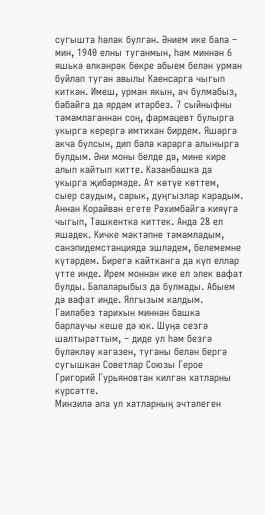сугышта һәлак булган. Әнием ике бала – мин, 1940 елны туганмын, һәм миннән 6 яшькә өлкәнрәк бөкре абыем белән урман буйлап туган авылы Каенсарга чыгып киткән. Имеш, урман якын, ач булмабыз, бабайга да ярдәм итәрбез. 7 сыйныфны тәмамлаганнан соң, фармацевт булырга укырга керергә имтихан бирдем. Яшәргә акча булсын, дип бала карарга алынырга булдым. Әни моны белде дә, мине кире алып кайтып китте. Казанбашка да укырга җибәрмәде. Ат көтүе көттем, сыер саудым, сарык, дуңгызлар карадым. Аннан Корайван егете Рәхимбайга кияүгә чыгып, Ташкентка киттек. Анда 28 ел яшәдек. Кичке мәктәпне тәмамладым, санэпидемстанциядә эшләдем, белемемне күтәрдем. Бирегә кайтканга да күп еллар үтте инде. Ирем моннан ике ел элек вафат булды. Балаларыбыз да булмады. Абыем да вафат инде. Ялгызым калдым. Гаиләбез тарихын миннән башка барлаучы кеше дә юк. Шуңа сезгә шалтыраттым, – диде ул һәм безгә бүләкләү кәгазен, туганы белән бергә сугышкан Советлар Союзы Герое Григорий Гурьяновтан килгән хатларны күрсәтте.
Минзилә апа ул хатларның эчтәлеген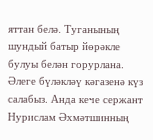яттан белә. Туганының шундый батыр йөрәкле булуы белән горурлана. Әлеге бүләкләү кәгазенә күз салабыз. Анда кече сержант Нурислам Әхмәтшинның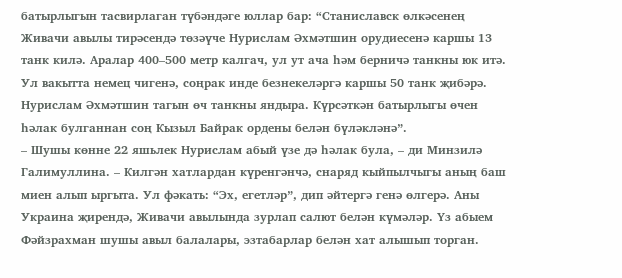батырлыгын тасвирлаган түбәндәге юллар бар: “Станиславск өлкәсенең Живачи авылы тирәсендә төзәүче Нурислам Әхмәтшин орудиесенә каршы 13 танк килә. Аралар 400–500 метр калгач, ул ут ача һәм берничә танкны юк итә. Ул вакытта немец чигенә, соңрак инде безнекеләргә каршы 50 танк җибәрә. Нурислам Әхмәтшин тагын өч танкны яндыра. Күрсәткән батырлыгы өчен һәлак булганнан соң Кызыл Байрак ордены белән бүләкләнә”.
– Шушы көнне 22 яшьлек Нурислам абый үзе дә һәлак була, – ди Минзилә Галимуллина. – Килгән хатлардан күренгәнчә, снаряд кыйпылчыгы аның баш миен алып ыргыта. Ул фәкать: “Эх, егетләр”, дип әйтергә генә өлгерә. Аны Украина җирендә, Живачи авылында зурлап салют белән күмәләр. Үз абыем Фәйзрахман шушы авыл балалары, эзтабарлар белән хат алышып торган.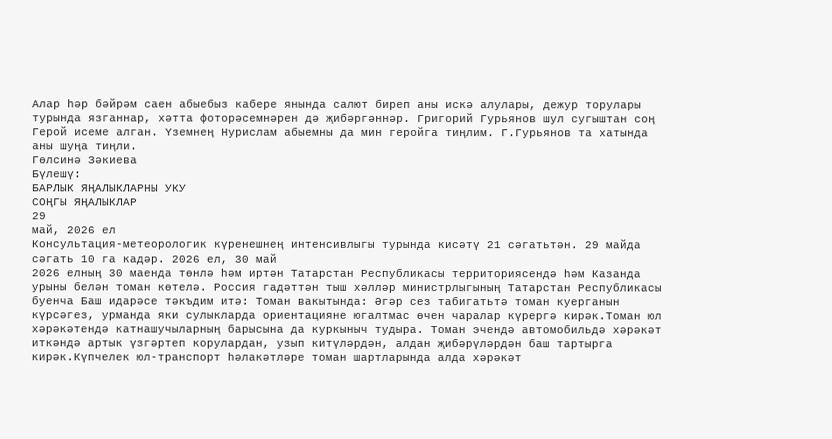Алар һәр бәйрәм саен абыебыз кабере янында салют биреп аны искә алулары, дежур торулары турында язганнар, хәтта фоторәсемнәрен дә җибәргәннәр. Григорий Гурьянов шул сугыштан соң Герой исеме алган. Үземнең Нурислам абыемны да мин геройга тиңлим. Г.Гурьянов та хатында аны шуңа тиңли.
Гөлсинә Зәкиева
Бүлешү:
БАРЛЫК ЯҢАЛЫКЛАРНЫ УКУ
СОҢГЫ ЯҢАЛЫКЛАР
29
май, 2026 ел
Консультация-метеорологик күренешнең интенсивлыгы турында кисәтү 21 сәгатьтән. 29 майда сәгать 10 га кадәр. 2026 ел, 30 май
2026 елның 30 маенда төнлә һәм иртән Татарстан Республикасы территориясендә һәм Казанда урыны белән томан көтелә. Россия гадәттән тыш хәлләр министрлыгының Татарстан Республикасы буенча Баш идарәсе тәкъдим итә: Томан вакытында: Әгәр сез табигатьтә томан куерганын күрсәгез, урманда яки сулыкларда ориентацияне югалтмас өчен чаралар күрергә кирәк.Томан юл хәрәкәтендә катнашучыларның барысына да куркыныч тудыра. Томан эчендә автомобильдә хәрәкәт иткәндә артык үзгәртеп корулардан, узып китүләрдән, алдан җибәрүләрдән баш тартырга кирәк.Күпчелек юл-транспорт һәлакәтләре томан шартларында алда хәрәкәт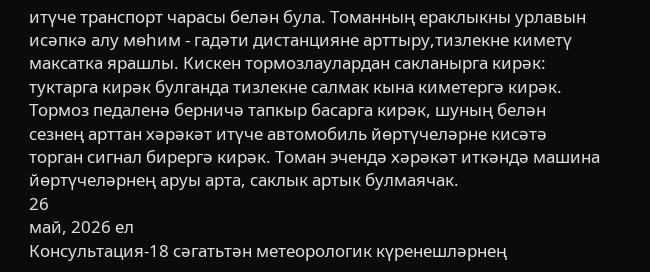итүче транспорт чарасы белән була. Томанның ераклыкны урлавын исәпкә алу мөһим - гадәти дистанцияне арттыру,тизлекне киметү максатка ярашлы. Кискен тормозлаулардан сакланырга кирәк: туктарга кирәк булганда тизлекне салмак кына киметергә кирәк. Тормоз педаленә берничә тапкыр басарга кирәк, шуның белән сезнең арттан хәрәкәт итүче автомобиль йөртүчеләрне кисәтә торган сигнал бирергә кирәк. Томан эчендә хәрәкәт иткәндә машина йөртүчеләрнең аруы арта, саклык артык булмаячак.
26
май, 2026 ел
Консультация-18 сәгатьтән метеорологик күренешләрнең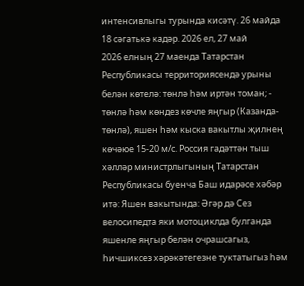интенсивлыгы турында кисәтү. 26 майда 18 сәгатькә кадәр. 2026 ел, 27 май
2026 елның 27 маенда Татарстан Республикасы территориясендә урыны белән көтелә: төнлә һәм иртән томан; - төнлә һәм көндез көчле яңгыр (Казанда-төнлә), яшен һәм кыска вакытлы җилнең көчәюе 15-20 м/с. Россия гадәттән тыш хәлләр министрлыгының Татарстан Республикасы буенча Баш идарәсе хәбәр итә: Яшен вакытында: Әгәр дә Сез велосипедта яки мотоциклда булганда яшенле яңгыр белән очрашсагыз, һичшиксез хәрәкәтегезне туктатыгыз һәм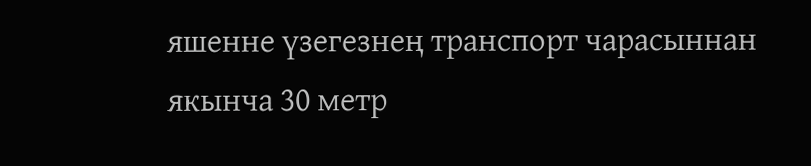яшенне үзегезнең транспорт чарасыннан якынча 30 метр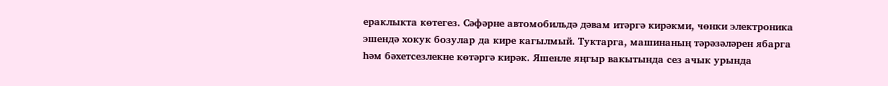ераклыкта көтегез. Сәфәрне автомобильдә дәвам итәргә кирәкми, чөнки электроника эшендә хокук бозулар да кире кагылмый. Туктарга, машинаның тәрәзәләрен ябарга һәм бәхетсезлекне көтәргә кирәк. Яшенле яңгыр вакытында сез ачык урында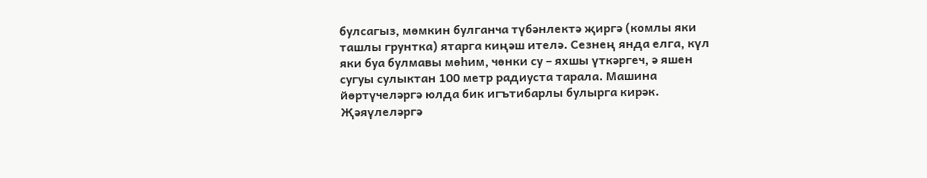булсагыз, мөмкин булганча түбәнлектә җиргә (комлы яки ташлы грунтка) ятарга киңәш ителә. Сезнең янда елга, күл яки буа булмавы мөһим, чөнки су – яхшы үткәргеч, ә яшен сугуы сулыктан 100 метр радиуста тарала. Машина йөртүчеләргә юлда бик игътибарлы булырга кирәк. Җәяүлеләргә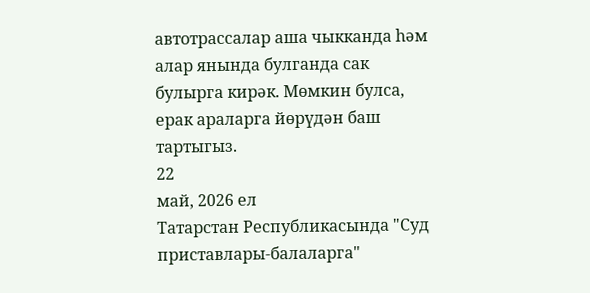автотрассалар аша чыкканда һәм алар янында булганда сак булырга кирәк. Мөмкин булса, ерак араларга йөрүдән баш тартыгыз.
22
май, 2026 ел
Татарстан Республикасында "Суд приставлары-балаларга"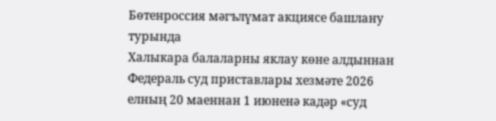Бөтенроссия мәгълүмат акциясе башлану турында
Халыкара балаларны яклау көне алдыннан Федераль суд приставлары хезмәте 2026 елның 20 маеннан 1 июненә кадәр «суд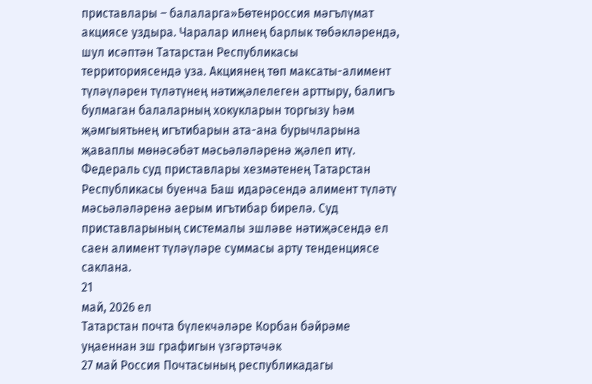приставлары – балаларга»Бөтенроссия мәгълүмат акциясе уздыра. Чаралар илнең барлык төбәкләрендә, шул исәптән Татарстан Республикасы территориясендә уза. Акциянең төп максаты-алимент түләүләрен түләтүнең нәтиҗәлелеген арттыру, балигъ булмаган балаларның хокукларын торгызу һәм җәмгыятьнең игътибарын ата-ана бурычларына җаваплы мөнәсәбәт мәсьәләләренә җәлеп итү. Федераль суд приставлары хезмәтенең Татарстан Республикасы буенча Баш идарәсендә алимент түләтү мәсьәләләренә аерым игътибар бирелә. Суд приставларының системалы эшләве нәтиҗәсендә ел саен алимент түләүләре суммасы арту тенденциясе саклана.
21
май, 2026 ел
Татарстан почта бүлекчәләре Корбан бәйрәме уңаеннан эш графигын үзгәртәчәк
27 май Россия Почтасының республикадагы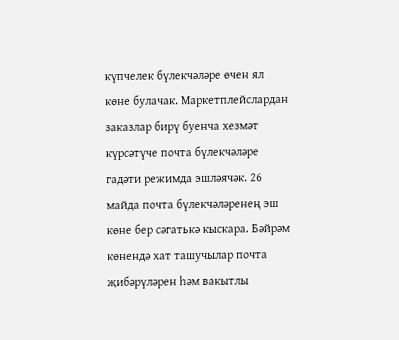күпчелек бүлекчәләре өчен ял көне булачак. Маркетплейслардан заказлар бирү буенча хезмәт күрсәтүче почта бүлекчәләре гадәти режимда эшләячәк. 26 майда почта бүлекчәләренең эш көне бер сәгатькә кыскара. Бәйрәм көнендә хат ташучылар почта җибәрүләрен һәм вакытлы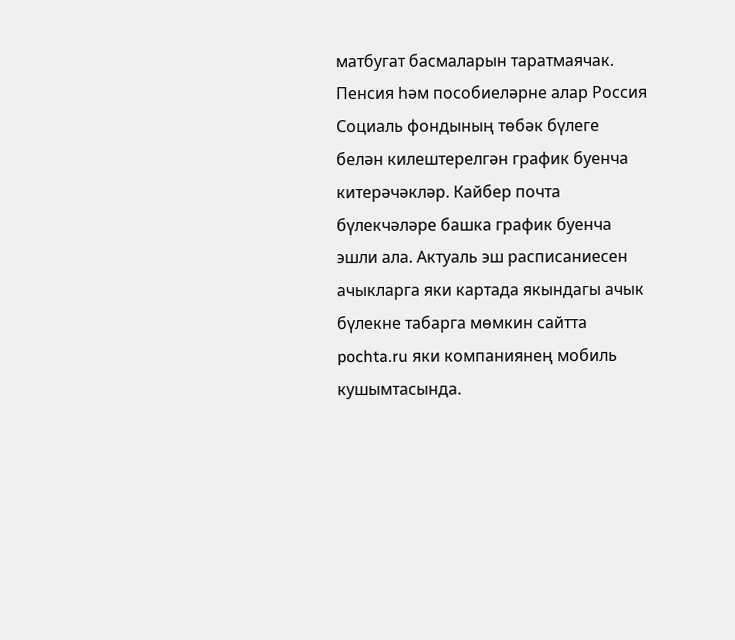матбугат басмаларын таратмаячак. Пенсия һәм пособиеләрне алар Россия Социаль фондының төбәк бүлеге белән килештерелгән график буенча китерәчәкләр. Кайбер почта бүлекчәләре башка график буенча эшли ала. Актуаль эш расписаниесен ачыкларга яки картада якындагы ачык бүлекне табарга мөмкин сайтта pochta.ru яки компаниянең мобиль кушымтасында.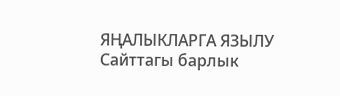ЯҢАЛЫКЛАРГА ЯЗЫЛУ
Сайттагы барлык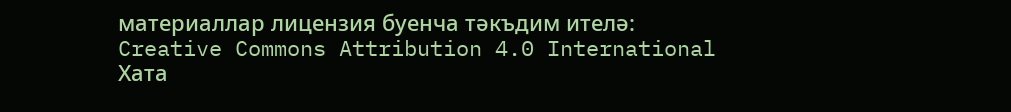материаллар лицензия буенча тәкъдим ителә:
Creative Commons Attribution 4.0 International
Хата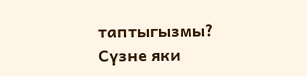таптыгызмы?
Сүзне яки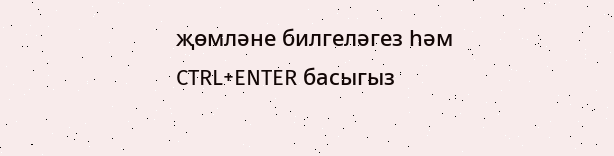җөмләне билгеләгез һәм CTRL+ENTER басыгыз